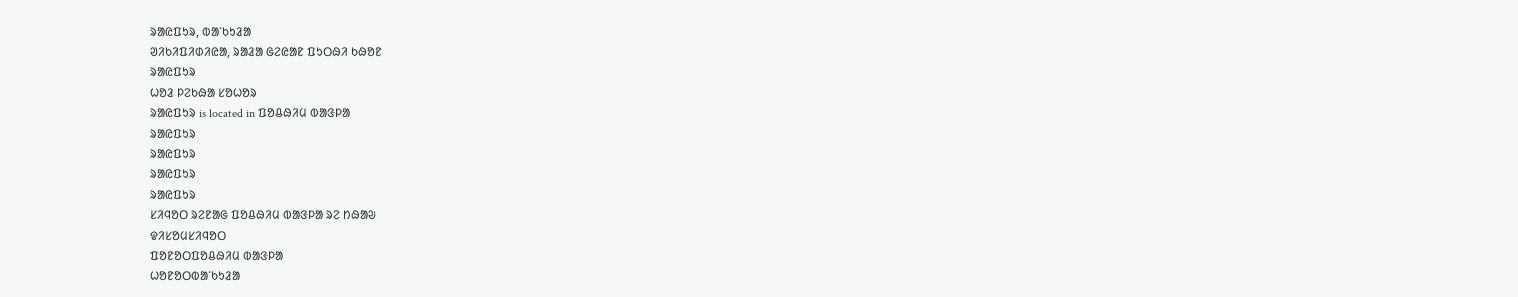ᱨᱟᱭᱯᱩᱨ, ᱵᱟᱸᱠᱩᱲᱟ
ᱣᱤᱠᱤᱯᱤᱰᱤᱭᱟ, ᱨᱟᱲᱟ ᱜᱮᱭᱟᱱ ᱯᱩᱛᱷᱤ ᱠᱷᱚᱱ
ᱨᱟᱭᱯᱩᱨ
ᱦᱚᱲ ᱞᱮᱠᱷᱟ ᱥᱚᱦᱚᱨ
ᱨᱟᱭᱯᱩᱨ is located in ᱯᱚᱪᱷᱤᱢ ᱵᱟᱝᱞᱟ
ᱨᱟᱭᱯᱩᱨ
ᱨᱟᱭᱯᱩᱨ
ᱨᱟᱭᱯᱩᱨ
ᱨᱟᱭᱯᱩᱨ
ᱥᱤᱧᱚᱛ ᱨᱮᱱᱟᱜ ᱯᱚᱪᱷᱤᱢ ᱵᱟᱝᱞᱟ ᱨᱮ ᱴᱷᱟᱶ
ᱫᱤᱥᱚᱢᱥᱤᱧᱚᱛ
ᱯᱚᱱᱚᱛᱯᱚᱪᱷᱤᱢ ᱵᱟᱝᱞᱟ
ᱦᱚᱱᱚᱛᱵᱟᱸᱠᱩᱲᱟ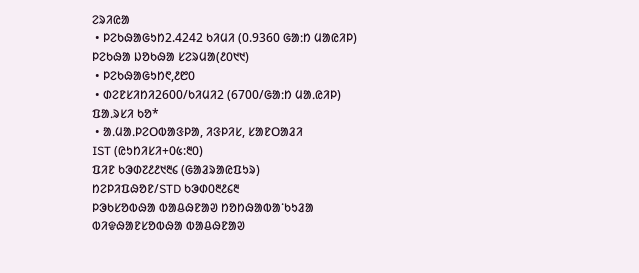ᱮᱨᱤᱭᱟ
 • ᱞᱮᱠᱷᱟᱜᱩᱴ2.4242 ᱠᱤᱢᱤ (0.9360 ᱜᱟᱺᱴ ᱢᱟᱭᱤᱞ)
ᱞᱮᱠᱷᱟ ᱡᱚᱠᱷᱟ ᱥᱮᱨᱢᱟ(᱒᱐᱑᱑)
 • ᱞᱮᱠᱷᱟᱜᱩᱴ᱖,᱒᱘᱐
 • ᱰᱮᱱᱥᱤᱴᱤ2600/ᱠᱤᱢᱤ2 (6700/ᱜᱟᱺᱴ ᱢᱟᱹᱭᱤᱞ)
ᱯᱟᱹᱨᱥᱤ ᱠᱚ*
 • ᱟᱹᱢᱟᱹᱞᱮᱛᱵᱟᱝᱞᱟ, ᱤᱝᱞᱤᱥ, ᱥᱟᱱᱛᱟᱲᱤ
IST (ᱭᱩᱴᱤᱥᱤ+᱐᱕:᱓᱐)
ᱯᱤᱱ ᱠᱳᱰ᱗᱒᱒᱑᱓᱔ (ᱜᱟᱲᱨᱟᱭᱯᱩᱨ)
ᱴᱮᱞᱤᱯᱷᱚᱱ/STD ᱠᱳᱰ᱐᱓᱒᱔᱓
ᱞᱳᱠᱥᱚᱵᱷᱟ ᱵᱟᱪᱷᱱᱟᱣ ᱴᱚᱴᱷᱟᱵᱟᱸᱠᱩᱲᱟ
ᱵᱤᱫᱷᱟᱱᱥᱚᱵᱷᱟ ᱵᱟᱪᱷᱱᱟᱣ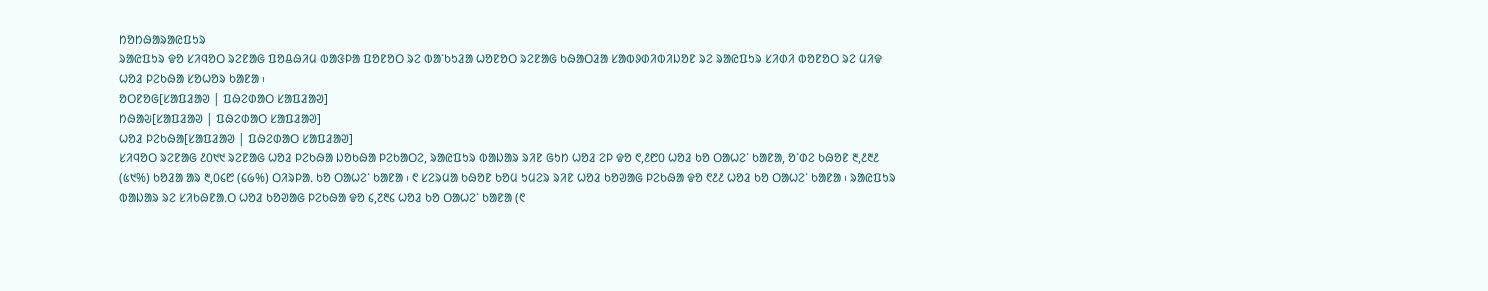ᱴᱚᱴᱷᱟᱨᱟᱭᱯᱩᱨ
ᱨᱟᱭᱯᱩᱨ ᱫᱚ ᱥᱤᱧᱚᱛ ᱨᱮᱱᱟᱜ ᱯᱚᱪᱷᱤᱢ ᱵᱟᱝᱞᱟ ᱯᱚᱱᱚᱛ ᱨᱮ ᱵᱟᱸᱠᱩᱲᱟ ᱦᱚᱱᱚᱛ ᱨᱮᱱᱟᱜ ᱠᱷᱟᱛᱲᱟ ᱥᱟᱵᱽᱰᱤᱵᱤᱡᱚᱱ ᱨᱮ ᱨᱟᱭᱯᱩᱨ ᱥᱤᱰᱤ ᱵᱚᱱᱚᱛ ᱨᱮ ᱢᱤᱫ ᱦᱚᱲ ᱞᱮᱠᱷᱟ ᱥᱚᱦᱚᱨ ᱠᱟᱱᱟ ᱾
ᱚᱛᱱᱚᱜ[ᱥᱟᱯᱲᱟᱣ | ᱯᱷᱮᱰᱟᱛ ᱥᱟᱯᱲᱟᱣ]
ᱴᱷᱟᱶ[ᱥᱟᱯᱲᱟᱣ | ᱯᱷᱮᱰᱟᱛ ᱥᱟᱯᱲᱟᱣ]
ᱦᱚᱲ ᱞᱮᱠᱷᱟ[ᱥᱟᱯᱲᱟᱣ | ᱯᱷᱮᱰᱟᱛ ᱥᱟᱯᱲᱟᱣ]
ᱥᱤᱧᱚᱛ ᱨᱮᱱᱟᱜ ᱒᱐᱑᱑ ᱨᱮᱱᱟᱜ ᱦᱚᱲ ᱞᱮᱠᱷᱟ ᱡᱚᱠᱷᱟ ᱞᱮᱠᱟᱛᱮ, ᱨᱟᱭᱯᱩᱨ ᱵᱟᱡᱟᱨ ᱨᱤᱱ ᱜᱩᱴ ᱦᱚᱲ ᱮᱞ ᱫᱚ ᱖,᱒᱘᱐ ᱦᱚᱲ ᱠᱚ ᱛᱟᱦᱮᱸ ᱠᱟᱱᱟ, ᱚᱸᱰᱮ ᱠᱷᱚᱱ ᱓,᱒᱓᱒ (᱕᱑%) ᱠᱚᱲᱟ ᱟᱨ ᱓,᱐᱔᱘ (᱔᱙%) ᱛᱤᱨᱞᱟᱹ ᱠᱚ ᱛᱟᱦᱮᱸ ᱠᱟᱱᱟ ᱾ ᱖ ᱥᱮᱨᱢᱟ ᱠᱷᱚᱱ ᱠᱚᱢ ᱩᱢᱮᱨ ᱨᱤᱱ ᱦᱚᱲ ᱠᱚᱣᱟᱜ ᱞᱮᱠᱷᱟ ᱫᱚ ᱖᱒᱒ ᱦᱚᱲ ᱠᱚ ᱛᱟᱦᱮᱸ ᱠᱟᱱᱟ ᱾ ᱨᱟᱭᱯᱩᱨ ᱵᱟᱡᱟᱨ ᱨᱮ ᱥᱤᱠᱷᱱᱟᱹᱛ ᱦᱚᱲ ᱠᱚᱣᱟᱜ ᱞᱮᱠᱷᱟ ᱫᱚ ᱔,᱗᱓᱔ ᱦᱚᱲ ᱠᱚ ᱛᱟᱦᱮᱸ ᱠᱟᱱᱟ (᱖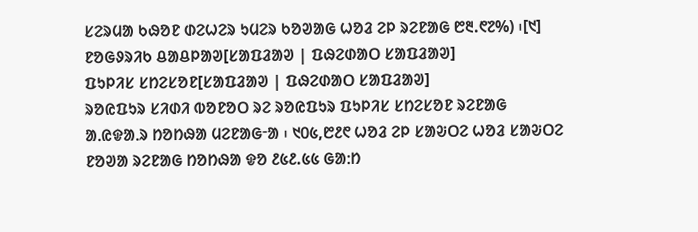ᱥᱮᱨᱢᱟ ᱠᱷᱚᱱ ᱰᱮᱦᱮᱨ ᱩᱢᱮᱨ ᱠᱚᱣᱟᱜ ᱦᱚᱲ ᱮᱞ ᱨᱮᱱᱟᱜ ᱘᱓.᱖᱗%) ᱾[᱑]
ᱱᱚᱜᱽᱨᱤᱠ ᱪᱟᱪᱞᱟᱣ[ᱥᱟᱯᱲᱟᱣ | ᱯᱷᱮᱰᱟᱛ ᱥᱟᱯᱲᱟᱣ]
ᱯᱩᱞᱤᱥ ᱥᱴᱮᱥᱚᱱ[ᱥᱟᱯᱲᱟᱣ | ᱯᱷᱮᱰᱟᱛ ᱥᱟᱯᱲᱟᱣ]
ᱨᱚᱭᱯᱩᱨ ᱥᱤᱰᱤ ᱵᱚᱱᱚᱛ ᱨᱮ ᱨᱚᱭᱯᱩᱨ ᱯᱩᱞᱤᱥ ᱥᱴᱮᱥᱚᱱ ᱨᱮᱱᱟᱜ ᱟᱹᱭᱫᱟᱹᱨ ᱴᱚᱴᱷᱟ ᱢᱮᱱᱟᱜᱼᱟ ᱾ ᱑᱐᱕,᱘᱒᱖ ᱦᱚᱲ ᱮᱞ ᱥᱟᱶᱛᱮ ᱦᱚᱲ ᱥᱟᱶᱛᱮ ᱱᱚᱣᱟ ᱨᱮᱱᱟᱜ ᱴᱚᱴᱷᱟ ᱫᱚ ᱒᱕᱒.᱕᱕ ᱜᱟᱺᱴ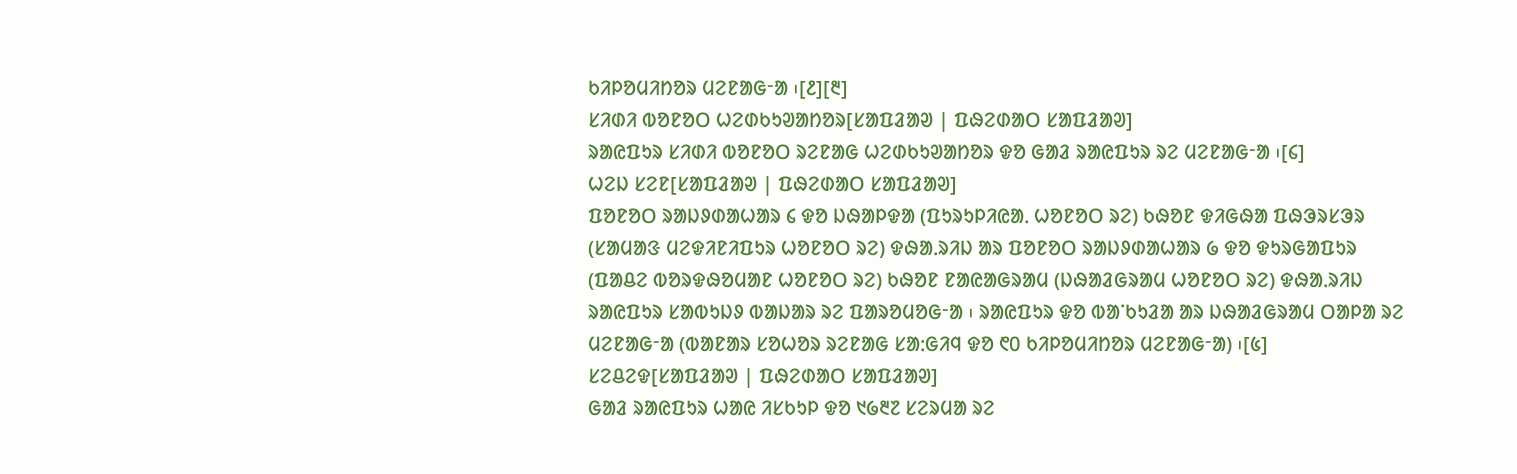ᱠᱤᱞᱚᱢᱤᱴᱚᱨ ᱢᱮᱱᱟᱜᱼᱟ ᱾[᱒][᱓]
ᱥᱤᱰᱤ ᱵᱚᱱᱚᱛ ᱦᱮᱰᱠᱩᱣᱟᱴᱚᱨ[ᱥᱟᱯᱲᱟᱣ | ᱯᱷᱮᱰᱟᱛ ᱥᱟᱯᱲᱟᱣ]
ᱨᱟᱭᱯᱩᱨ ᱥᱤᱰᱤ ᱵᱚᱱᱚᱛ ᱨᱮᱱᱟᱜ ᱦᱮᱰᱠᱩᱣᱟᱴᱚᱨ ᱫᱚ ᱜᱟᱲ ᱨᱟᱭᱯᱩᱨ ᱨᱮ ᱢᱮᱱᱟᱜᱼᱟ ᱾[᱔]
ᱦᱮᱡ ᱥᱮᱱ[ᱥᱟᱯᱲᱟᱣ | ᱯᱷᱮᱰᱟᱛ ᱥᱟᱯᱲᱟᱣ]
ᱯᱚᱱᱚᱛ ᱨᱟᱡᱽᱰᱟᱦᱟᱨ ᱔ ᱫᱚ ᱡᱷᱟᱞᱫᱟ (ᱯᱩᱨᱩᱞᱤᱭᱟᱹ ᱦᱚᱱᱚᱛ ᱨᱮ) ᱠᱷᱚᱱ ᱫᱤᱜᱷᱟ ᱯᱷᱳᱨᱥᱳᱨ (ᱥᱟᱢᱟᱝ ᱢᱮᱫᱤᱱᱤᱯᱩᱨ ᱦᱚᱱᱚᱛ ᱨᱮ) ᱫᱷᱟᱹᱨᱤᱡ ᱟᱨ ᱯᱚᱱᱚᱛ ᱨᱟᱡᱽᱰᱟᱦᱟᱨ ᱙ ᱫᱚ ᱫᱩᱨᱜᱟᱯᱩᱨ (ᱯᱟᱪᱮ ᱵᱚᱨᱫᱷᱚᱢᱟᱱ ᱦᱚᱱᱚᱛ ᱨᱮ) ᱠᱷᱚᱱ ᱱᱟᱭᱟᱜᱨᱟᱢ (ᱡᱷᱟᱲᱜᱨᱟᱢ ᱦᱚᱱᱚᱛ ᱨᱮ) ᱫᱷᱟᱹᱨᱤᱡ ᱨᱟᱭᱯᱩᱨ ᱥᱟᱵᱩᱡᱽ ᱵᱟᱡᱟᱨ ᱨᱮ ᱯᱟᱨᱚᱢᱚᱜᱼᱟ ᱾ ᱨᱟᱭᱯᱩᱨ ᱫᱚ ᱵᱟᱸᱠᱩᱲᱟ ᱟᱨ ᱡᱷᱟᱲᱜᱨᱟᱢ ᱛᱟᱞᱟ ᱨᱮ ᱢᱮᱱᱟᱜᱼᱟ (ᱵᱟᱱᱟᱨ ᱥᱚᱦᱚᱨ ᱨᱮᱱᱟᱜ ᱥᱟᱺᱜᱤᱧ ᱫᱚ ᱖᱐ ᱠᱤᱞᱚᱢᱤᱴᱚᱨ ᱢᱮᱱᱟᱜᱼᱟ) ᱾[᱕]
ᱥᱮᱪᱮᱫ[ᱥᱟᱯᱲᱟᱣ | ᱯᱷᱮᱰᱟᱛ ᱥᱟᱯᱲᱟᱣ]
ᱜᱟᱲ ᱨᱟᱭᱯᱩᱨ ᱦᱟᱭ ᱤᱥᱠᱩᱞ ᱫᱚ ᱑᱙᱓᱗ ᱥᱮᱨᱢᱟ ᱨᱮ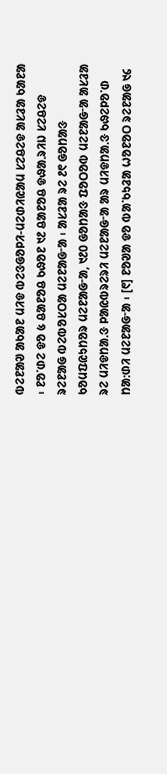ᱵᱮᱱᱟᱣ ᱟᱠᱟᱱ ᱢᱤᱫ ᱵᱮᱝᱜᱚᱞᱤ-ᱢᱮᱰᱤᱭᱟᱢ ᱥᱮᱪᱮᱫ ᱟᱥᱲᱟ ᱠᱟᱱᱟ ᱾ ᱱᱚᱸᱰᱮ ᱫᱚ ᱕ ᱪᱟᱱᱚᱪ ᱠᱷᱚᱱ ᱑᱒ ᱪᱟᱱᱚᱪ ᱫᱷᱟᱹᱨᱤᱡ ᱥᱮᱪᱮᱫ ᱨᱮᱱᱟᱜ ᱵᱮᱵᱚᱥᱛᱟ ᱢᱮᱱᱟᱜᱼᱟ ᱾ ᱟᱥᱲᱟ ᱨᱮ ᱒᱖ ᱜᱚᱴᱟᱝ ᱠᱚᱢᱯᱭᱩᱴᱚᱨ ᱢᱮᱱᱟᱜᱼᱟ, ᱑᱒᱐ ᱜᱚᱴᱟᱝ ᱯᱚᱛᱚᱵ ᱢᱮᱱᱟᱜᱼᱟ ᱟᱥᱲᱟ ᱨᱮ ᱢᱤᱫᱴᱟᱹᱝ ᱞᱟᱭᱵᱨᱮᱨᱤ ᱢᱮᱱᱟᱜᱼᱟ ᱟᱨ ᱢᱤᱫᱴᱟᱹᱝ ᱠᱷᱮᱞᱚᱸᱰ ᱴᱟᱺᱰᱤ ᱢᱮᱱᱟᱜᱼᱟ ᱾ [᱖] ᱱᱚᱣᱟ ᱫᱚ ᱵᱟᱸᱠᱩᱲᱟ ᱦᱚᱱᱚᱛ ᱨᱮᱱᱟᱜ ᱑᱔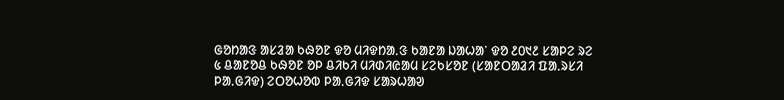ᱜᱚᱴᱟᱝ ᱟᱥᱲᱟ ᱠᱷᱚᱱ ᱫᱚ ᱢᱤᱫᱴᱟᱹᱝ ᱠᱟᱱᱟ ᱡᱟᱦᱟᱸ ᱫᱚ ᱒᱐᱑᱒ ᱥᱟᱞᱮ ᱨᱮ ᱕ ᱪᱟᱱᱚᱪ ᱠᱷᱚᱱ ᱚᱞ ᱪᱤᱠᱤ ᱢᱤᱰᱤᱭᱟᱢ ᱥᱮᱠᱥᱚᱱ (ᱥᱟᱱᱛᱟᱲᱤ ᱯᱟᱹᱨᱥᱤ ᱞᱟᱹᱜᱤᱫ) ᱮᱛᱚᱦᱚᱵ ᱞᱟᱹᱜᱤᱫ ᱥᱟᱨᱦᱟᱣ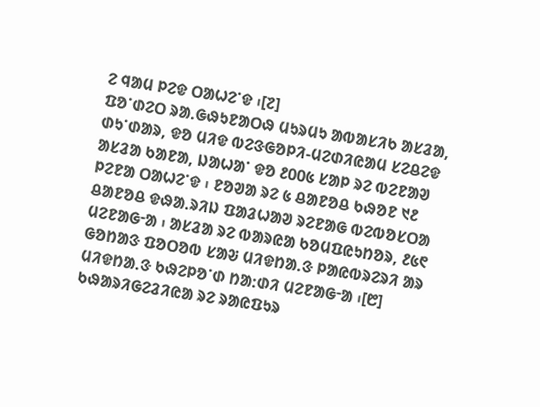ᱮ ᱧᱟᱢ ᱞᱮᱫ ᱛᱟᱦᱮᱸᱫ ᱾[᱗]
ᱯᱚᱸᱰᱮᱛ ᱨᱟᱹᱜᱷᱩᱱᱟᱛᱷ ᱢᱩᱨᱢᱩ ᱟᱵᱟᱥᱤᱠ ᱟᱥᱲᱟ, ᱰᱩᱸᱰᱟᱨ, ᱫᱚ ᱢᱤᱫ ᱵᱮᱝᱜᱚᱞᱤ-ᱢᱮᱰᱤᱭᱟᱢ ᱥᱮᱪᱮᱫ ᱟᱥᱲᱟ ᱠᱟᱱᱟ, ᱡᱟᱦᱟᱸ ᱫᱚ ᱒᱐᱐᱕ ᱥᱟᱞ ᱨᱮ ᱵᱮᱱᱟᱣ ᱞᱮᱱᱟ ᱛᱟᱦᱮᱸᱫ ᱾ ᱱᱚᱣᱟ ᱨᱮ ᱕ ᱪᱟᱱᱚᱪ ᱠᱷᱚᱱ ᱑᱒ ᱪᱟᱱᱚᱪ ᱫᱷᱟᱹᱨᱤᱡ ᱯᱟᱲᱦᱟᱣ ᱨᱮᱱᱟᱜ ᱵᱮᱵᱚᱥᱛᱟ ᱢᱮᱱᱟᱜᱼᱟ ᱾ ᱟᱥᱲᱟ ᱨᱮ ᱵᱟᱨᱭᱟ ᱠᱚᱢᱯᱭᱩᱴᱚᱨ, ᱒᱕᱖ ᱜᱚᱴᱟᱝ ᱯᱚᱛᱚᱵ ᱥᱟᱶ ᱢᱤᱫᱴᱟᱹᱝ ᱞᱟᱭᱵᱨᱮᱨᱤ ᱟᱨ ᱢᱤᱫᱴᱟᱹᱝ ᱠᱷᱮᱞᱚᱸᱰ ᱴᱟᱺᱰᱤ ᱢᱮᱱᱟᱜᱼᱟ ᱾[᱘]
ᱠᱷᱟᱨᱤᱜᱮᱲᱤᱭᱟ ᱨᱮ ᱨᱟᱭᱯᱩᱨ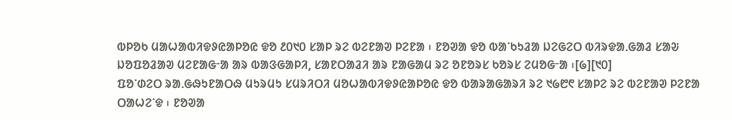ᱵᱞᱚᱠ ᱢᱟᱦᱟᱵᱤᱫᱽᱭᱟᱞᱚᱭ ᱫᱚ ᱒᱐᱑᱐ ᱥᱟᱞ ᱨᱮ ᱵᱮᱱᱟᱣ ᱞᱮᱱᱟ ᱾ ᱱᱚᱣᱟ ᱫᱚ ᱵᱟᱸᱠᱩᱲᱟ ᱡᱮᱜᱮᱛ ᱵᱤᱨᱫᱟᱹᱜᱟᱲ ᱥᱟᱶ ᱡᱚᱯᱚᱲᱟᱣ ᱢᱮᱱᱟᱜᱼᱟ ᱟᱨ ᱵᱟᱝᱜᱟᱞᱤ, ᱥᱟᱱᱛᱟᱲᱤ ᱟᱨ ᱱᱟᱜᱟᱢ ᱨᱮ ᱚᱱᱚᱨᱥ ᱠᱚᱨᱥ ᱮᱢᱚᱜᱼᱟ ᱾[᱙][᱑᱐]
ᱯᱚᱸᱰᱮᱛ ᱨᱟᱹᱜᱷᱩᱱᱟᱛᱷ ᱢᱩᱨᱢᱩ ᱥᱢᱨᱤᱛᱤ ᱢᱚᱦᱟᱵᱤᱫᱽᱭᱟᱞᱚᱭ ᱫᱚ ᱵᱟᱨᱟᱜᱟᱨᱤ ᱨᱮ ᱑᱙᱘᱖ ᱥᱟᱞᱮ ᱨᱮ ᱵᱮᱱᱟᱣ ᱞᱮᱱᱟ ᱛᱟᱦᱮᱸᱫ ᱾ ᱱᱚᱣᱟ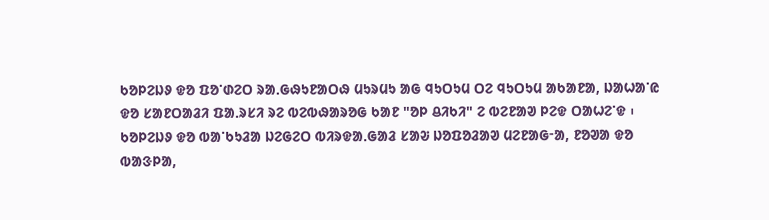ᱠᱚᱞᱮᱡᱽ ᱫᱚ ᱯᱚᱸᱰᱮᱛ ᱨᱟᱹᱜᱷᱩᱱᱟᱛᱷ ᱢᱩᱨᱢᱩ ᱟᱜ ᱧᱩᱛᱩᱢ ᱛᱮ ᱧᱩᱛᱩᱢ ᱟᱠᱟᱱᱟ, ᱡᱟᱦᱟᱸᱭ ᱫᱚ ᱥᱟᱱᱛᱟᱲᱤ ᱯᱟᱹᱨᱥᱤ ᱨᱮ ᱵᱮᱵᱷᱟᱨᱚᱜ ᱠᱟᱱ "ᱚᱞ ᱪᱤᱠᱤ" ᱮ ᱵᱮᱱᱟᱣ ᱞᱮᱫ ᱛᱟᱦᱮᱸᱫ ᱾ ᱠᱚᱞᱮᱡᱽ ᱫᱚ ᱵᱟᱸᱠᱩᱲᱟ ᱡᱮᱜᱮᱛ ᱵᱤᱨᱫᱟᱹᱜᱟᱲ ᱥᱟᱶ ᱡᱚᱯᱚᱲᱟᱣ ᱢᱮᱱᱟᱜᱼᱟ, ᱱᱚᱣᱟ ᱫᱚ ᱵᱟᱝᱞᱟ,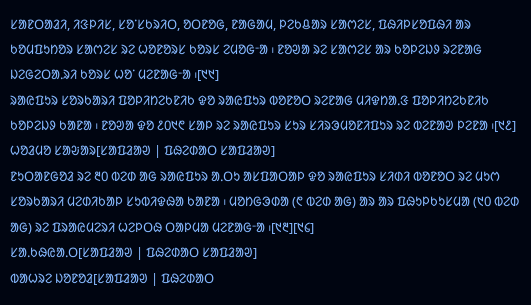ᱥᱟᱱᱛᱟᱲᱤ, ᱤᱝᱞᱤᱥ, ᱥᱚᱸᱥᱠᱨᱤᱛ, ᱚᱛᱱᱚᱜ, ᱱᱟᱜᱟᱢ, ᱞᱮᱠᱪᱟᱨ ᱥᱟᱬᱮᱥ, ᱯᱷᱤᱞᱥᱚᱯᱷᱤ ᱟᱨ ᱠᱚᱢᱯᱩᱴᱚᱨ ᱥᱟᱬᱮᱥ ᱨᱮ ᱦᱚᱱᱚᱨᱥ ᱠᱚᱨᱥ ᱮᱢᱚᱜᱼᱟ ᱾ ᱱᱚᱣᱟ ᱨᱮ ᱥᱟᱬᱮᱥ ᱟᱨ ᱠᱚᱞᱮᱡᱽ ᱨᱮᱱᱟᱜ ᱡᱮᱜᱮᱛᱟᱹᱨᱤ ᱠᱚᱨᱥ ᱦᱚᱸ ᱢᱮᱱᱟᱜᱼᱟ ᱾[᱑᱑]
ᱨᱟᱭᱯᱩᱨ ᱥᱚᱨᱠᱟᱨᱤ ᱯᱚᱞᱤᱴᱮᱠᱱᱤᱠ ᱫᱚ ᱨᱟᱭᱯᱩᱨ ᱵᱚᱱᱚᱛ ᱨᱮᱱᱟᱜ ᱢᱤᱫᱴᱟᱹᱝ ᱯᱚᱞᱤᱴᱮᱠᱱᱤᱠ ᱠᱚᱞᱮᱡᱽ ᱠᱟᱱᱟ ᱾ ᱱᱚᱣᱟ ᱫᱚ ᱒᱐᱑᱖ ᱥᱟᱞ ᱨᱮ ᱨᱟᱭᱯᱩᱨ ᱥᱩᱨ ᱥᱤᱨᱳᱢᱚᱱᱤᱯᱩᱨ ᱨᱮ ᱵᱮᱱᱟᱣ ᱞᱮᱱᱟ ᱾[᱑᱒]
ᱦᱚᱲᱢᱚ ᱥᱟᱶᱟᱨ[ᱥᱟᱯᱲᱟᱣ | ᱯᱷᱮᱰᱟᱛ ᱥᱟᱯᱲᱟᱣ]
ᱱᱩᱛᱟᱱᱜᱚᱲ ᱨᱮ ᱓᱐ ᱵᱮᱰ ᱟᱜ ᱨᱟᱭᱯᱩᱨ ᱟᱹᱛᱩ ᱟᱥᱯᱟᱛᱟᱞ ᱫᱚ ᱨᱟᱭᱯᱩᱨ ᱥᱤᱰᱤ ᱵᱚᱱᱚᱛ ᱨᱮ ᱢᱩᱬ ᱥᱚᱨᱠᱟᱨᱤ ᱢᱮᱰᱤᱠᱟᱞ ᱥᱩᱵᱤᱫᱷᱟ ᱠᱟᱱᱟ ᱾ ᱢᱚᱴᱜᱳᱰᱟ (᱖ ᱵᱮᱰ ᱟᱜ) ᱟᱨ ᱟᱨ ᱯᱷᱩᱞᱠᱩᱥᱢᱟ (᱑᱐ ᱵᱮᱰ ᱟᱜ) ᱨᱮ ᱯᱨᱟᱭᱢᱮᱨᱤ ᱦᱮᱞᱛᱷ ᱛᱟᱞᱢᱟ ᱢᱮᱱᱟᱜᱼᱟ ᱾[᱑᱓][᱑᱔]
ᱥᱟᱹᱠᱷᱭᱟᱹᱛ[ᱥᱟᱯᱲᱟᱣ | ᱯᱷᱮᱰᱟᱛ ᱥᱟᱯᱲᱟᱣ]
ᱵᱟᱦᱨᱮ ᱡᱚᱱᱚᱲ[ᱥᱟᱯᱲᱟᱣ | ᱯᱷᱮᱰᱟᱛ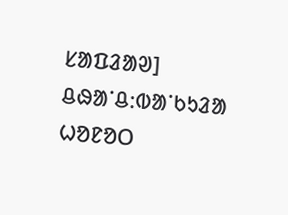ᱥᱟᱯᱲᱟᱣ]
ᱪᱷᱟᱸᱪ:ᱵᱟᱸᱠᱩᱲᱟ ᱦᱚᱱᱚᱛ